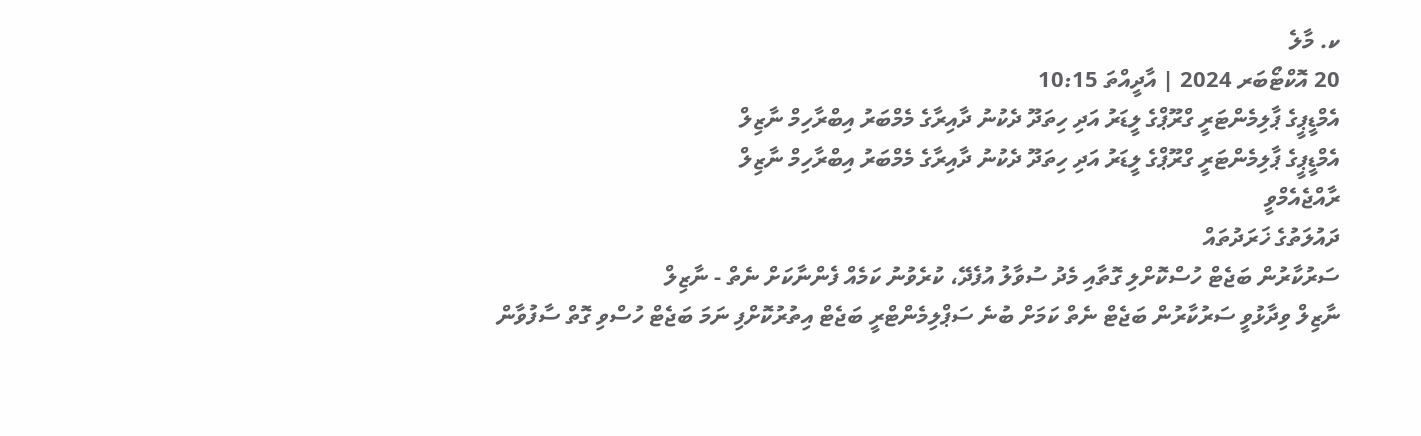ކ. މާލެ
20 އޮކްޓޯބަރ 2024 | އާދީއްތަ 10:15
އެމްޑީޕީގެ ޕާލިމެންޓަރީ ގްރޫޕްގެ ލީޑަރު އަދި ހިތަދޫ ދެކުނު ދާއިރާގެ މެމްބަރު އިބްރާހިމް ނާޒިލް
އެމްޑީޕީގެ ޕާލިމެންޓަރީ ގްރޫޕްގެ ލީޑަރު އަދި ހިތަދޫ ދެކުނު ދާއިރާގެ މެމްބަރު އިބްރާހިމް ނާޒިލް
ރާއްޖެއެމްވީ
ދައުލަތުގެ ޚަރަދުތައް
ސަރުކާރުން ބަޖެޓް ހުސްކޮށްލި ގޮތާއި މެދު ސުވާލު އުފެދޭ، ކުރެވުނު ކަމެއް ފެންނާކަށް ނެތް - ނާޒިލް
ނާޒިލް ވިދާޅުވީ ސަރުކާރުން ބަޖެޓް ނެތް ކަމަށް ބުނެ ސަޕްލިމެންޓްރީ ބަޖެޓް އިތުރުކޮށްފި ނަމަ ބަޖެޓް ހުސްވި ގޮތް ސާފުވާން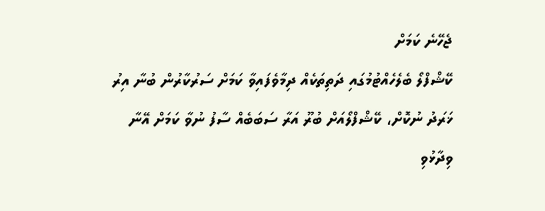ޖެހޭނެ ކަމަށް
ކޭޝްފްލޯ ބެލެހެއްޓުމުގައި ދަތިތަކެއް ދިމާވެފައިވާ ކަމަށް ސަރުކާރުން ބުނާ އިރު ޚަރަދު ނުކޮށް، ކޭޝްފްލޯއަށް ބުރޫ އަރާ ސަބަބެއް ސާފު ނުވާ ކަމަށް އޭނާ ވިދާޅުވި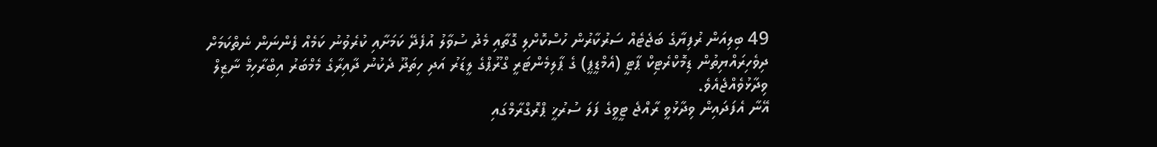49 ބިލިއަން ރުފިޔާގެ ބަޖެޓެއް ސަރުކާރުން ހުސްކޮށްލި ގޮތާއި މެދު ސުވާލު އުފެދޭ ކަމަށާއި ކުރެވުނު ކަމެއް ފެންނަން ނެތްކަމަށް ދިވެހިރައްޔިތުން ޑިމޮކްރެޓިކް ޕާޓީ (އެމްޑީޕީ) ގެ ޕާލިމެންޓަރީ ގްރޫޕްގެ ލީޑަރު އަދި ހިތަދޫ ދެކުނު ދާއިރާގެ މެމްބަރު އިބްރާހިމް ނާޒިލް ވިދާޅުވެއްޖެއެވެ.
އޭނާ އެފަދައިން ވިދާޅުވީ ރާއްޖެ ޓީވީގެ ފަލަ ސުރުޚީ ޕްރޮގްރާމްގައި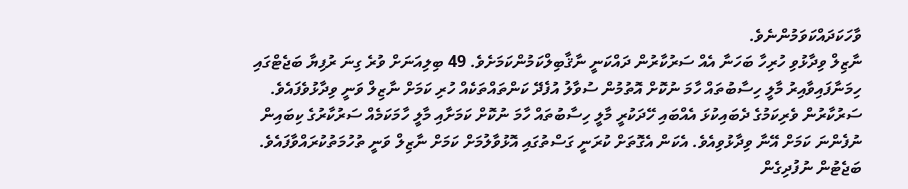ވާހަކަދައްކަވަމުންނެވެ.
ނާޒިލް ވިދާޅުވި ހުރިހާ ބަހަނާ އެއް ސަރުކާރުން ދައްކަނީ ނާޤާބިލްކަމުންކަމަށެވެ. 49 ބިލިއަނަށް ވުރެ ގިނަ ރުފިޔާ ބަޖެޓްގައި ހިމަނާފައިވާއިރު މާލީ ހިސާބުތައް ހާމަ ނުކޮށް އޮތުމުން ސުވާލު އުފެދޭ ކަންތައްތަކެއް ހުރި ކަމަށް ނާޒިލް ވަނީ ވިދާޅުވެފައެވެ. ސަރުކާރުން ވެރިކަމުގެ ދެބައިކުޅަ އެއްބައި ހޭދަކުރީ މާލީ ހިސާބުތައް ހާމަ ނުކޮށް ކަމަށާއި މާލީ ހާމަކަމެއް ސަރުކާރުގެ ކިބައިން ނުފެންނަ ކަމަށް އޭނާ ވިދާޅުވިއެވެ. އެކަން އެގޮތަށް ކުރަނީ ގަސްތުގައި އޮޅުވާލުމަށް ކަމަށް ނާޒިލް ވަނީ ތުހުމަތުކުރައްވާފައެވެ. ބަޖެޓުން ނުފުދިގެން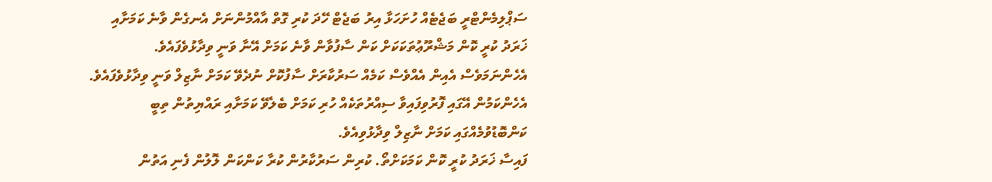ސަޕްލިމެންޓްރީ ބަޖެޓެއް ހުށަހަޅާ އިރު ބަޖެޓް ހޭދަ ކުރި ގޮތް އާއްމުންނަށް އެނގެން ވާނެ ކަމަށާއި ޚަރަދު ކުރީ ކޮން މަޝްރޫޢުތަކަކަށް ކަން ސާފުވާން ވާނެ ކަމަށް އޭނާ ވަނީ ވިދާޅުވެފައެވެ. އެހެންނަމަވެސް އެއިން އެއްވެސް ކަމެއް ސަރުކާރަށް ސާފުކޮށް ނުދެވޭ ކަމަށް ނާޒިލް ވަނީ ވިދާޅުވެފައެވެ. އެހެންކަމުން އޭގައި ފޮރުވިފައިވާ ސިއްރުތަކެއް ހުރި ކަމަށް ބެލެވޭ ކަމަށާއި ރައްޔިތުން ތިބީ ކަންބޮޑުވުމެއްގައި ކަމަށް ނާޒިލް ވިދާޅުވިއެވެ.
ފައިސާ ޚަރަދު ކުރީ ކޮން ކަމަކަށްތޯ. ކުރިން ސަރުކާރުން ކުރާ ކަންކަން ލޮލުން ފެނި އަތުން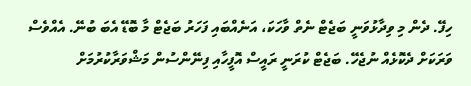ހިފޭ. ދެން މި ވިދާޅުވަނީ ބަޖެޓް ނެތް ވާހަކަ، އަނެއްބައި ފަހަރު ބަޖެޓް މާ ބޮޑޭ އެބަ ބުނޭ. އެއްވެސް ވަރަކަށް ދެކޮޅެއް ނުޖެހޭ. ބަޖެޓް ކުރަނީ ރައީސް އޮފީހާއި ފިނޭންސުން މަޝްވަރާކުރުމަށް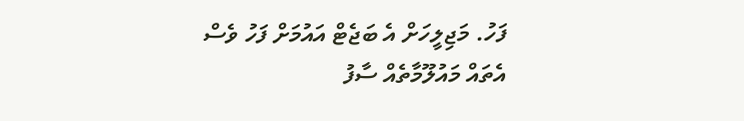ފަހު. މަޖިލީހަށް އެ ބަޖެޓް އައުމަށް ފަހު ވެސް އެތައް މައުލޫމާތެއް ސާފު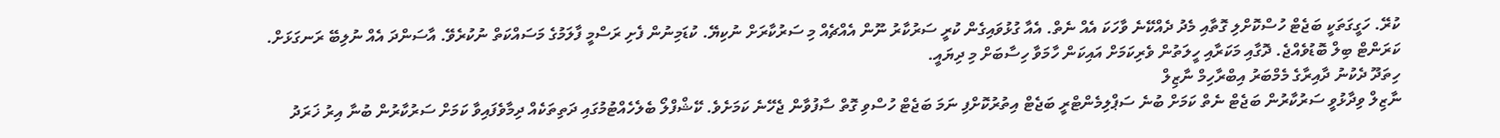ކުރޭ. ހަގީގަތަކީ ބަޖެޓް ހުސްކޮށްލި ގޮތާއި މެދު ދެއްކޭނެ ވާހަކަ އެއް ނެތް. އެއާ ގުޅުވައިގެން ކުރީ ސަރުކާރު ނޫން އެއްޗެއް މި ސަރުކާރަށް ނުކިޔޭ. ކުޑަމިނުން ފެށި ރަސްމީ ފާލަމުގެ މަސައްކަތް ނުކުރެވޭ. އާސަންދަ އެއް ނުލިބޭ ރަނގަޅަށް. ކަރަންޓް ބިލް ބޮޑުވެއްޖެ. ދޮގާއި މަކަރާއި ހީލަތުން ވެރިކަމަށް އައިކަން ހާމަވާ ހިސާބަށް މި ދިޔައީ.
ހިތަދޫ ދެކުނު ދާއިރާގެ މެމްބަރު އިބްރާހިމް ނާޒިލް
ނާޒިލް ވިދާޅުވީ ސަރުކާރުން ބަޖެޓް ނެތް ކަމަށް ބުނެ ސަޕްލިމެންޓްރީ ބަޖެޓް އިތުރުކޮށްފި ނަމަ ބަޖެޓް ހުސްވި ގޮތް ސާފުވާން ޖެހޭނެ ކަމަށެވެ. ކޭޝްފްލޯ ބެލެހެއްޓުމުގައި ދަތިތަކެއް ދިމާވެފައިވާ ކަމަށް ސަރުކާރުން ބުނާ އިރު ޚަރަދު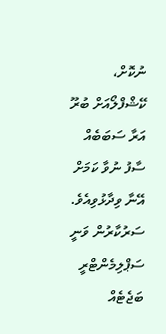ނުކޮށް، ކޭޝްފްލޯއަށް ބުރޫ އަރާ ސަބަބެއް ސާފު ނުވާ ކަމަށް އޭނާ ވިދާޅުވިއެވެ. ސަރުކާރުން ވަނީ ސަޕްލިމެންޓްރީ ބަޖެޓެއް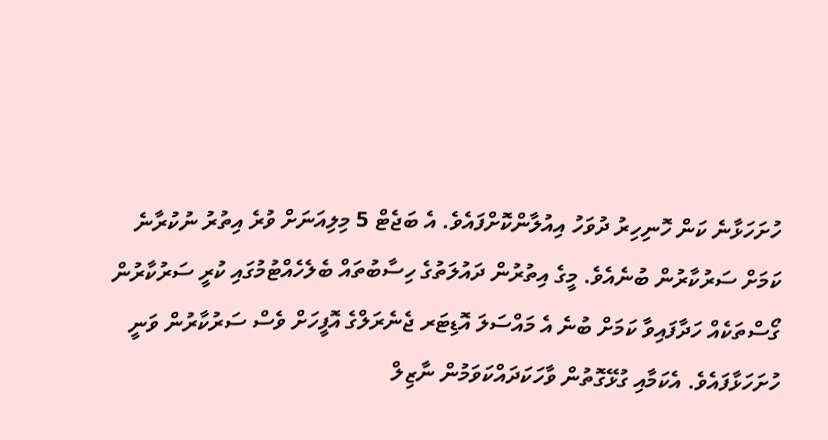ހުށަހަޅާނެ ކަން ހޮނިހިރު ދުވަހު އިއުލާންކޮށްފައެވެ. އެ ބަޖެޓް 5 މިލިއަނަށް ވުރެ އިތުރު ނުކުރާނެ ކަމަށް ސަރުކާރުން ބުނެއެވެ. މީގެ އިތުރުން ދައުލަތުގެ ހިސާބުތައް ބެލެހެއްޓުމުގައި ކުރީ ސަރުކާރުން ގޯސްތަކެއް ހަދާފައިވާ ކަމަށް ބުނެ އެ މައްސަލަ އޮޑިޓަރ ޖެނެރަލްގެ އޮފީހަށް ވެސް ސަރުކާރުން ވަނީ ހުށަހަޅާފައެވެ. އެކަމާއި ގުޅޭގޮތުން ވާހަކަދައްކަވަމުން ނާޒިލް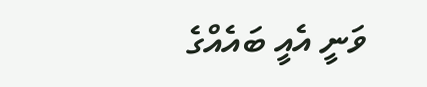ވަނީ އެއީ ބައެއްގެ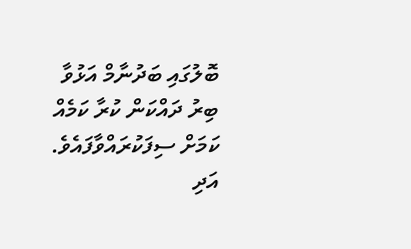ބޮލުގައި ބަދުނާމް އަޅުވާ ބިރު ދައްކަން ކުރާ ކަމެއް ކަމަށް ސިފަކުރައްވާފައެވެ. އަދި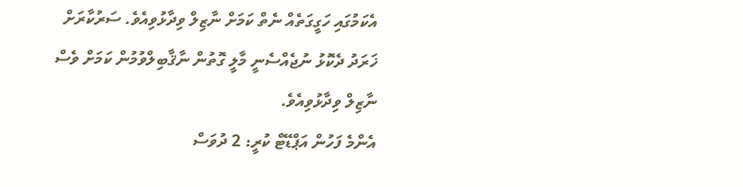އެކަމުގައި ހަގީގަތެއް ނެތް ކަމަށް ނާޒިލް ވިދާޅުވިއެވެ. ސަރުކާރަށް ޚަރަދު ދެކޮޅު ނުޖެއްސެނީ މާލީ ގޮތުން ނާޤާބިލްވުމުން ކަމަށް ވެސް ނާޒިލް ވިދާޅުވިއެވެ.
އެންމެ ފަހުން އަޕްޑޭޓް ކުރީ: 2 ދުވަސް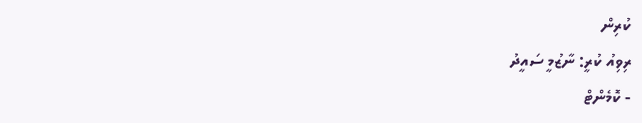ކުރިން
ރިވިއު ކުރީ: ނާޒުމީ ސައީދު
- ކޮމެންޓް